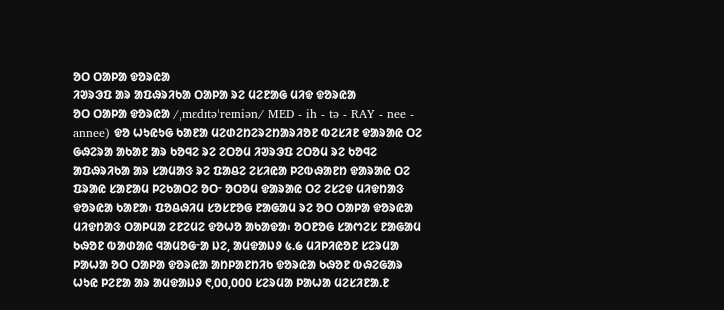ᱚᱛ ᱛᱟᱞᱟ ᱫᱚᱨᱭᱟ
ᱤᱣᱨᱳᱯ ᱟᱨ ᱟᱯᱷᱨᱤᱠᱟ ᱛᱟᱞᱟ ᱨᱮ ᱢᱮᱱᱟᱜ ᱢᱤᱫ ᱫᱚᱨᱭᱟ
ᱚᱛ ᱛᱟᱞᱟ ᱫᱚᱨᱭᱟ /ˌmɛdɪtəˈreɪniən/ MED - ih - tə - RAY - nee - annee) ᱫᱚ ᱦᱩᱭᱩᱜ ᱠᱟᱱᱟ ᱢᱮᱰᱮᱴᱮᱨᱮᱴᱟᱨᱤᱚᱱ ᱵᱮᱥᱤᱱ ᱫᱟᱨᱟᱭ ᱛᱮ ᱜᱷᱮᱨᱟ ᱟᱠᱟᱱ ᱟᱨ ᱠᱚᱧᱮ ᱨᱮ ᱮᱛᱚᱢ ᱤᱣᱨᱳᱯ ᱮᱛᱚᱢ ᱨᱮ ᱠᱚᱧᱮ ᱟᱯᱷᱨᱤᱠᱟ ᱟᱨ ᱥᱟᱢᱟᱝ ᱨᱮ ᱯᱟᱪᱮ ᱮᱥᱤᱭᱟ ᱞᱮᱵᱷᱟᱱᱴ ᱫᱟᱨᱟᱭ ᱛᱮ ᱯᱨᱟᱭ ᱥᱟᱱᱟᱢ ᱞᱮᱠᱟᱛᱮ ᱚᱛᱼ ᱚᱛᱚᱢ ᱫᱟᱨᱟᱭ ᱛᱮ ᱮᱥᱮᱫ ᱢᱤᱫᱴᱟᱝ ᱫᱚᱨᱭᱟ ᱠᱟᱱᱟ᱾ ᱯᱚᱪᱷᱤᱢ ᱥᱚᱥᱱᱚᱜ ᱱᱟᱜᱟᱢ ᱨᱮ ᱚᱛ ᱛᱟᱞᱟ ᱫᱚᱨᱭᱟ ᱢᱤᱫᱴᱟᱝ ᱛᱟᱞᱢᱟ ᱮᱱᱮᱢᱮ ᱫᱚᱦᱚ ᱟᱠᱟᱫᱟ᱾ ᱚᱛᱱᱚᱜ ᱥᱟᱬᱮᱥ ᱱᱟᱜᱟᱢ ᱠᱷᱚᱱ ᱵᱟᱰᱟᱭ ᱧᱟᱢᱚᱜᱼᱟ ᱡᱮ, ᱟᱢᱫᱟᱡᱽ ᱕.᱙ ᱢᱤᱞᱤᱭᱚᱱ ᱥᱮᱨᱢᱟ ᱞᱟᱦᱟ ᱚᱛ ᱛᱟᱞᱟ ᱫᱚᱨᱭᱟ ᱟᱴᱞᱟᱱᱴᱤᱠ ᱫᱚᱨᱭᱟ ᱠᱷᱚᱱ ᱵᱷᱮᱜᱟᱨ ᱦᱩᱭ ᱞᱮᱱᱟ ᱟᱨ ᱟᱢᱫᱟᱡᱽ ᱖,᱐᱐,᱐᱐᱐ ᱥᱮᱨᱢᱟ ᱞᱟᱦᱟ ᱢᱮᱥᱤᱱᱟᱹᱱ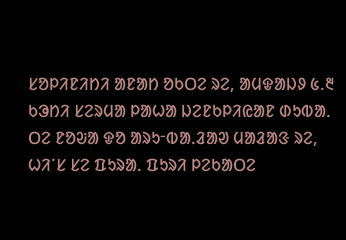ᱥᱚᱞᱤᱱᱤᱴᱤ ᱟᱱᱟᱴ ᱚᱠᱛᱮ ᱨᱮ, ᱟᱢᱫᱟᱡᱽ ᱕.᱓ ᱠᱳᱴᱤ ᱥᱮᱨᱢᱟ ᱞᱟᱦᱟ ᱡᱮᱱᱠᱞᱤᱭᱟᱱ ᱰᱩᱵᱟᱹ ᱛᱮ ᱱᱚᱶᱟ ᱫᱚ ᱟᱨᱩᱼᱵᱟᱹᱲᱟᱣ ᱢᱟᱲᱟᱝ ᱨᱮ, ᱦᱤᱸᱥ ᱥᱮ ᱯᱩᱨᱟᱹ ᱯᱩᱨᱤ ᱞᱮᱠᱟᱛᱮ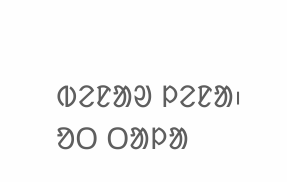ᱵᱮᱱᱟᱣ ᱞᱮᱱᱟ᱾
ᱚᱛ ᱛᱟᱞᱟ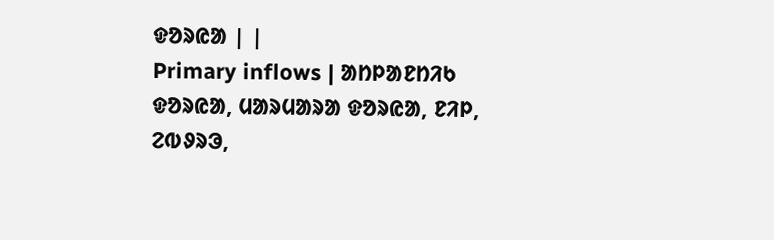ᱫᱚᱨᱭᱟ | |
Primary inflows | ᱟᱴᱞᱟᱱᱴᱤᱠ ᱫᱚᱨᱭᱟ, ᱢᱟᱨᱢᱟᱨᱟ ᱫᱚᱨᱭᱟ, ᱱᱤᱞ, ᱮᱵᱽᱨᱳ,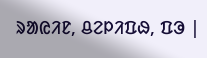ᱨᱟᱭᱤᱱ, ᱪᱮᱞᱤᱯᱷ, ᱯᱳ |